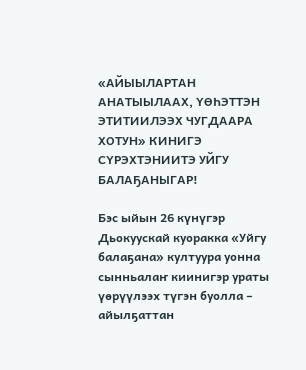«АЙЫЫЛАРТАН АНАТЫЫЛААХ, ҮӨҺЭТТЭН ЭТИТИИЛЭЭХ ЧУГДААРА ХОТУН» КИНИГЭ СҮРЭХТЭНИИТЭ УЙГУ БАЛАҔАНЫГАР!

Бэс ыйын 26 күнүгэр Дьокуускай куоракка «Уйгу балаҕана» култуура уонна сынньалаҥ киинигэр ураты үөрүүлээх түгэн буолла – айылҕаттан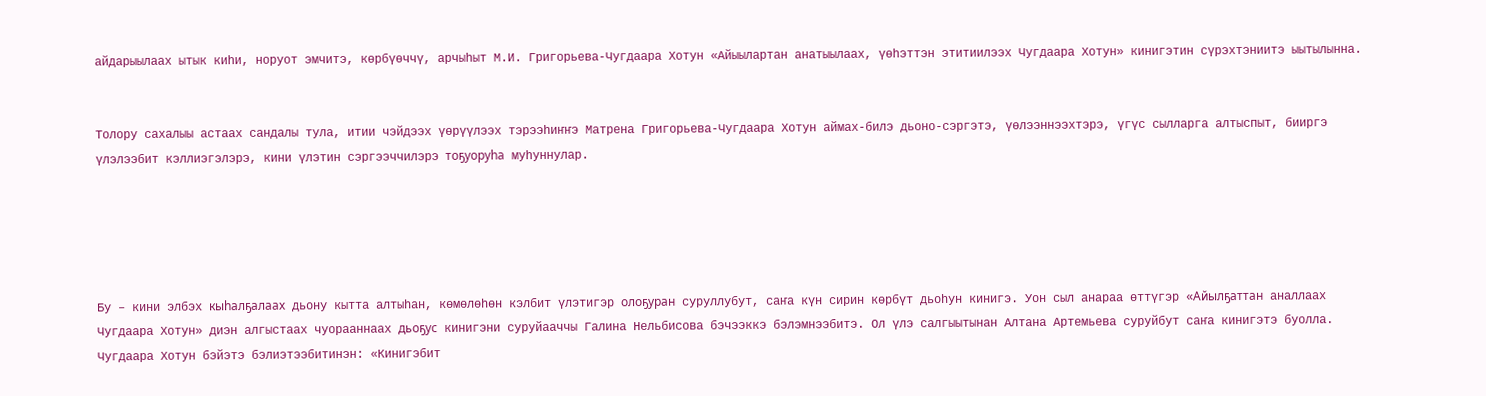айдарыылаах ытык киһи, норуот эмчитэ, көрбүөччү, арчыһыт М.И. Григорьева-Чугдаара Хотун «Айыылартан анатыылаах, үөһэттэн этитиилээх Чугдаара Хотун» кинигэтин сүрэхтэниитэ ыытылынна.


Толору сахалыы астаах сандалы тула, итии чэйдээх үөрүүлээх тэрээһиҥҥэ Матрена Григорьева-Чугдаара Хотун аймах-билэ дьоно-сэргэтэ, үөлээннээхтэрэ, үгүс сылларга алтыспыт, бииргэ үлэлээбит кэллиэгэлэрэ, кини үлэтин сэргээччилэрэ тоҕуоруһа муһуннулар.





Бу – кини элбэх кыһалҕалаах дьону кытта алтыһан, көмөлөһөн кэлбит үлэтигэр олоҕуран суруллубут, саҥа күн сирин көрбүт дьоһун кинигэ. Уон сыл анараа өттүгэр «Айылҕаттан аналлаах Чугдаара Хотун» диэн алгыстаах чуорааннаах дьоҕус кинигэни суруйааччы Галина Нельбисова бэчээккэ бэлэмнээбитэ. Ол үлэ салгыытынан Алтана Артемьева суруйбут саҥа кинигэтэ буолла. Чугдаара Хотун бэйэтэ бэлиэтээбитинэн: «Кинигэбит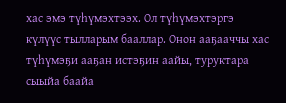хас эмэ түһүмэхтээх. Ол түһүмэхтэргэ күлүүс тылларым бааллар. Онон ааҕааччы хас түһүмэҕи ааҕан истэҕин аайы, туруктара сыыйа баайа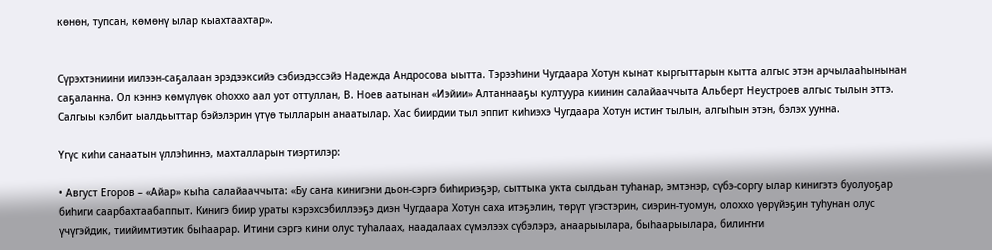көнөн, тупсан, көмөнү ылар кыахтаахтар».


Сүрэхтэниини иилээн-саҕалаан эрэдээксийэ сэбиэдэссэйэ Надежда Андросова ыытта. Тэрээһини Чугдаара Хотун кынат кыргыттарын кытта алгыс этэн арчылааһынынан саҕаланна. Ол кэннэ көмүлүөк оһоххо аал уот оттуллан, В. Ноев аатынан «Иэйии» Алтаннааҕы култуура киинин салайааччыта Альберт Неустроев алгыс тылын эттэ. Салгыы кэлбит ыалдьыттар бэйэлэрин үтүө тылларын анаатылар. Хас биирдии тыл эппит киһиэхэ Чугдаара Хотун истиҥ тылын, алгыһын этэн, бэлэх уунна.

Үгүс киһи санаатын үллэһиннэ, махталларын тиэртилэр:

• Август Егоров – «Айар» кыһа салайааччыта: «Бу саҥа кинигэни дьон-сэргэ биһириэҕэр, сыттыка укта сылдьан туһанар, эмтэнэр, сүбэ-соргу ылар кинигэтэ буолуоҕар биһиги саарбахтаабаппыт. Кинигэ биир ураты кэрэхсэбиллээҕэ диэн Чугдаара Хотун саха итэҕэлин, төрүт үгэстэрин, сиэрин-туомун, олоххо үөрүйэҕин туһунан олус үчүгэйдик, тиийимтиэтик быһаарар. Итини сэргэ кини олус туһалаах, наадалаах сүмэлээх сүбэлэрэ, анаарыылара, быһаарыылара, билиҥҥи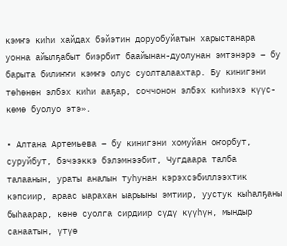кэмҥэ киһи хайдах бэйэтин доруобуйатын харыстанара уонна айылҕабыт биэрбит баайынан-дуолунан эмтэнэрэ – бу барыта билиҥҥи кэмҥэ олус суолталаахтар. Бу кинигэни төһөнөн элбэх киһи ааҕар, соччонон элбэх киһиэхэ күүс-көмө буолуо этэ».

• Алтана Артемьева – бу кинигэни хомуйан оҥорбут, суруйбут, бэчээккэ бэлэмнээбит, Чугдаара талба талаанын, ураты аналын туһунан кэрэхсэбиллээхтик кэпсиир, араас ыарахан ыарыыны эмтиир, уустук кыһалҕаны быһаарар, көнө суолга сирдиир сүдү күүһүн, мындыр санаатын, үтүө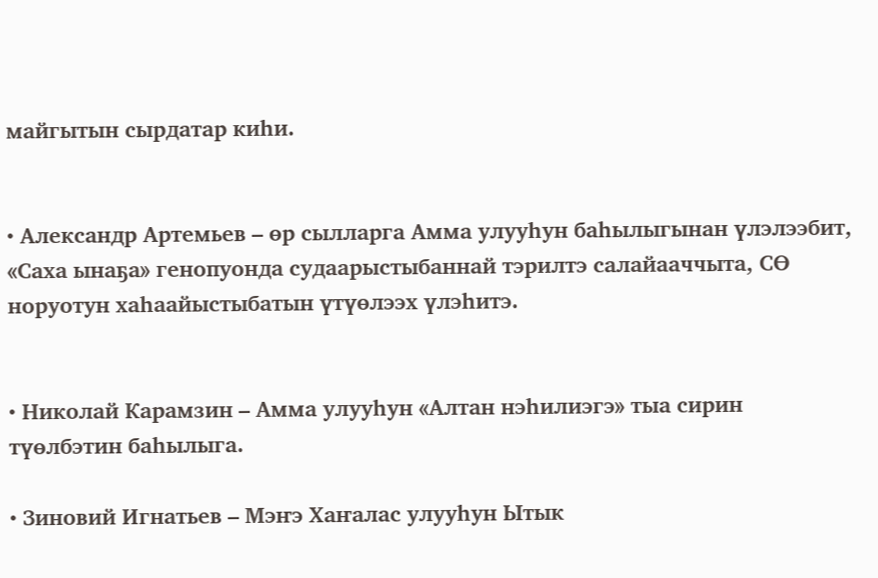майгытын сырдатар киһи.


• Александр Артемьев – өр сылларга Амма улууһун баһылыгынан үлэлээбит, «Саха ынаҕа» генопуонда судаарыстыбаннай тэрилтэ салайааччыта, СӨ норуотун хаһаайыстыбатын үтүөлээх үлэһитэ.


• Николай Карамзин – Амма улууһун «Алтан нэһилиэгэ» тыа сирин түөлбэтин баһылыга.

• Зиновий Игнатьев – Мэҥэ Хаҥалас улууһун Ытык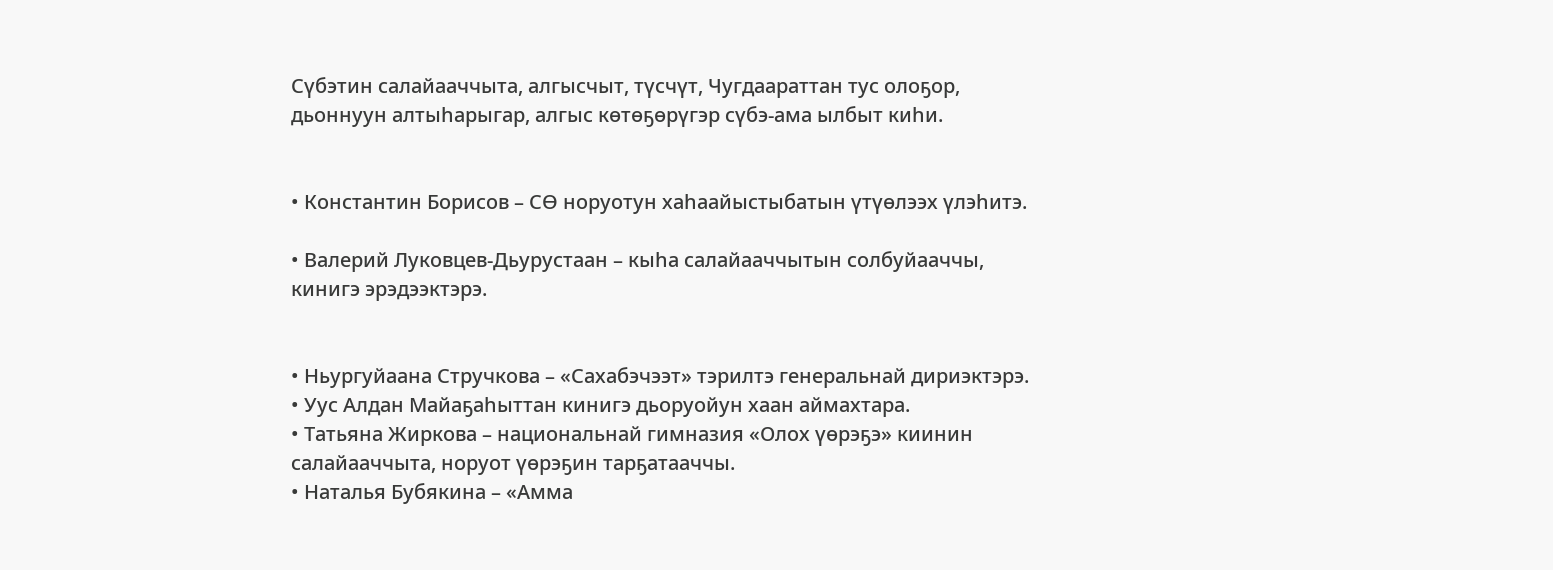Сүбэтин салайааччыта, алгысчыт, түсчүт, Чугдаараттан тус олоҕор, дьоннуун алтыһарыгар, алгыс көтөҕөрүгэр сүбэ-ама ылбыт киһи.


• Константин Борисов – СӨ норуотун хаһаайыстыбатын үтүөлээх үлэһитэ.

• Валерий Луковцев-Дьурустаан – кыһа салайааччытын солбуйааччы, кинигэ эрэдээктэрэ.


• Ньургуйаана Стручкова – «Сахабэчээт» тэрилтэ генеральнай дириэктэрэ.
• Уус Алдан Майаҕаһыттан кинигэ дьоруойун хаан аймахтара.
• Татьяна Жиркова – национальнай гимназия «Олох үөрэҕэ» киинин салайааччыта, норуот үөрэҕин тарҕатааччы.
• Наталья Бубякина – «Амма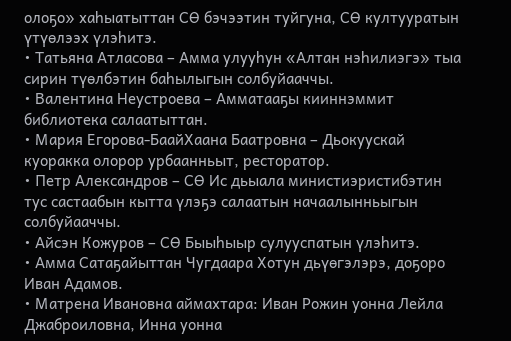олоҕо» хаһыатыттан СӨ бэчээтин туйгуна, СӨ култууратын үтүөлээх үлэһитэ.
• Татьяна Атласова – Амма улууһун «Алтан нэһилиэгэ» тыа сирин түөлбэтин баһылыгын солбуйааччы.
• Валентина Неустроева – Амматааҕы кииннэммит библиотека салаатыттан.
• Мария Егорова-БаайХаана Баатровна – Дьокуускай куоракка олорор урбаанньыт, ресторатор.
• Петр Александров – СӨ Ис дьыала министиэристибэтин тус састаабын кытта үлэҕэ салаатын начаалынньыгын солбуйааччы.
• Айсэн Кожуров – СӨ Быыһыыр сулууспатын үлэһитэ.
• Амма Сатаҕайыттан Чугдаара Хотун дьүөгэлэрэ, доҕоро Иван Адамов.
• Матрена Ивановна аймахтара: Иван Рожин уонна Лейла Джаброиловна, Инна уонна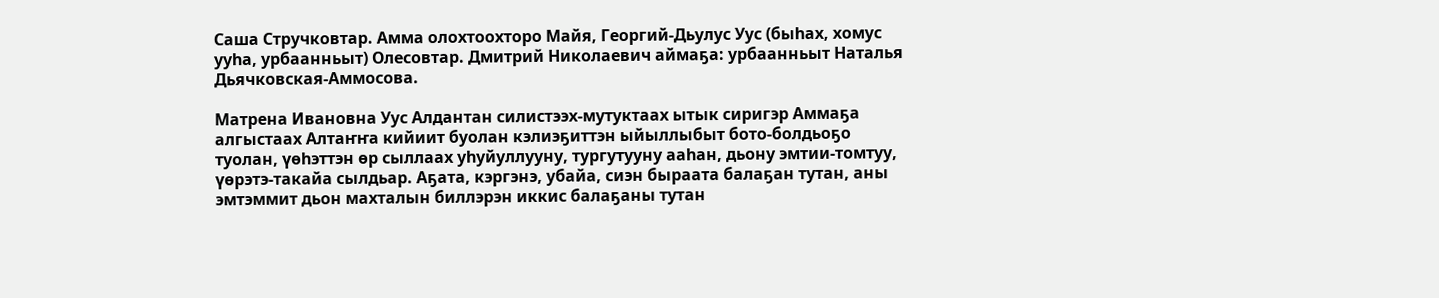Саша Стручковтар. Амма олохтоохторо Майя, Георгий-Дьулус Уус (быһах, хомус ууһа, урбаанньыт) Олесовтар. Дмитрий Николаевич аймаҕа: урбаанньыт Наталья Дьячковская-Аммосова.

Матрена Ивановна Уус Алдантан силистээх-мутуктаах ытык сиригэр Аммаҕа алгыстаах Алтаҥҥа кийиит буолан кэлиэҕиттэн ыйыллыбыт бото-болдьоҕо туолан, үөһэттэн өр сыллаах уһуйуллууну, тургутууну ааһан, дьону эмтии-томтуу, үөрэтэ-такайа сылдьар. Аҕата, кэргэнэ, убайа, сиэн быраата балаҕан тутан, аны эмтэммит дьон махталын биллэрэн иккис балаҕаны тутан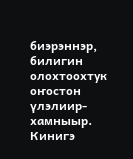биэрэннэр, билигин олохтоохтук оҥостон үлэлиир-хамныыр. Кинигэ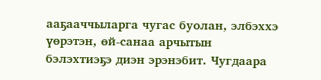ааҕааччыларга чугас буолан, элбэххэ үөрэтэн, өй-санаа арчытын бэлэхтиэҕэ диэн эрэнэбит. Чугдаара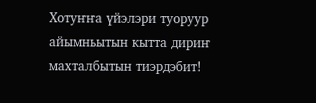Хотуҥҥа үйэлэри туоруур айымньытын кытта дириҥ махталбытын тиэрдэбит!